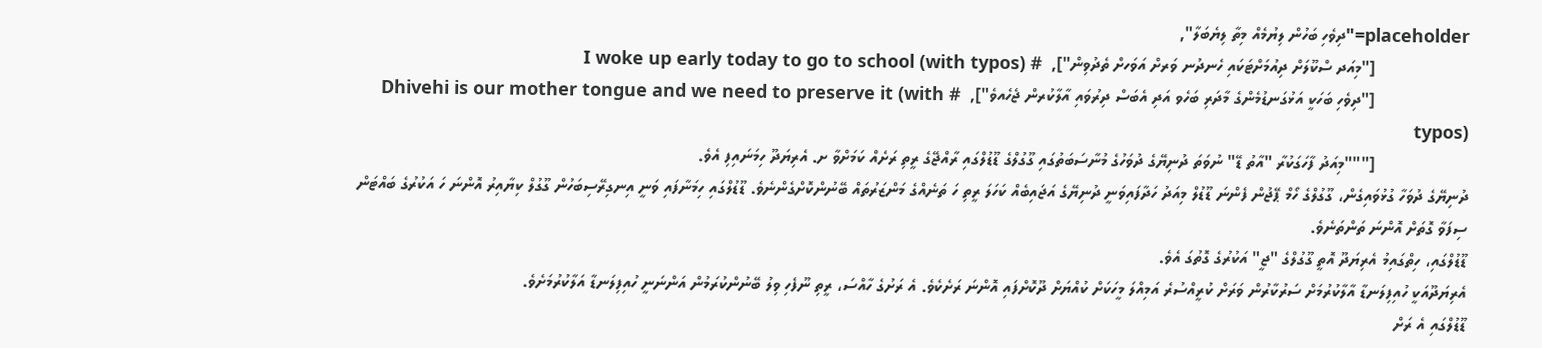placeholder="ދިވެހި ބަހުން ލިޔުމެއް މިތާ ލިޔެބަލާ",
                    ["މިއަދ ސްކޫލަށް ދިއުމަށްޓަކައި ހެނދުނ ވަރށް އަވަހށް ތެދުވިން"],  # I woke up early today to go to school (with typos)
                    ["ދިވެހި ބަހަކީ އަޅުގަނޑުމެންގެ މާދަރި ބަހެވ އަދި އެބަސް ދިރުވައި އާލާކުރން ޖެހެއވެ"],  # Dhivehi is our mother tongue and we need to preserve it (with typos)
                    ["""މިއަދު ފާހަގަކުރާ "އާތު ޑޭ" ނުވަތަ ދުނިޔޭގެ ދުވަހުގެ މުނާސަބަތުގައި ގޫގުލްގެ ޑޫޑުލްގައި ރާއްޖޭގެ ރީތި ރަށެއް ކަމަށްވާ ށ. އެރިޔަދޫ ހިމަނައިފި އެވެ.
ދުނިޔޭގެ ދުވަހާ ގުޅުވައިގެން، ގޫގުލްގެ ހޯމް ޕޭޖުން ފެންނަ ޑޫޑުލް މިއަދު ހަދާފައިވަނީ ދުނިޔޭގެ އަޖައިބެއް ކަހަލަ ރީތި ހަ ތަނެއްގެ މަންޒަރުތައް ބޭނުންކޮށްގެންނެވެ. ޑޫޑުލްގައި ހިމަނާފައި ވަނީ އިނގިރޭސިބަހުން ގޫގުލް ކިޔާއިރު އޮންނަ ހަ އަކުރުގެ ބައްޓަން ސިފަވާ ގޮތަށް އޮންނަ ތަންތަނެވެ.
ޑޫޑުލްގައި، ހިތްގައިމު އެރިޔަދޫ އޮތީ ގޫގުލްގެ "ޖީ" އަކުރުގެ ގޮތުގަ އެވެ.
އެރިޔަދޫއަކީ ހުއިފިލަނޑާ އާލާކުރުމަށް ސަރުކާރުން ވަރަށް ކުރީއްސުރެ އަމިއްލަ މީހަކަށް ކުއްޔަށް ދޫކޮށްފައި އޮންނަ ރަށެކެވެ. އެ ރަށުގެ ހާއްސަ، ރީތި ނޫފެހި ވިލު ބޭނުންކުރަމުން އަންނަނީ ހުއިފިލަނޑާ އަލާކުރުމަށެވެ.
ޑޫޑުލްގައި އެ ރަށް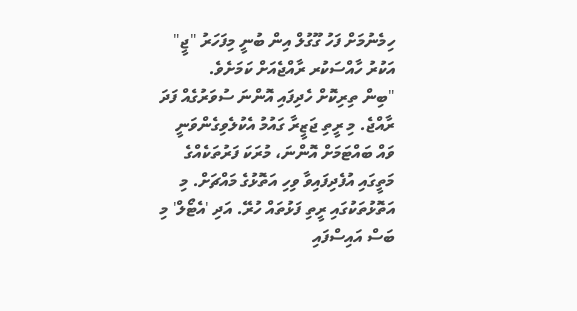ހިމެނުމަށް ފަހު ގޫގުލް އިން ބުނީ މިފަހަރު "ޖީ" އަކުރު ހާއްސަކުރ ރާއްޖެއަށް ކަމަށެވެ.
"ބިން ތިރިކޮށް ހެދިފައި އޮންނަ ސުވަރުގެއް ފަދަ ރާއްޖެ. މި ރީތި ޖަޒީރާ ގައުމު އެކުލެވިގެންވަނީ ވައް ބައްޓަމަށް އޮންނަ، މުރަކަ ފަރުތަކެއްގެ މަތީގައި އުފެދިފައިވާ ވިހި އަތޮޅުގެ މައްޗަށް. މި އަތޮޅުތަކުގައި ރީތި ފަޅުތައް ހުރޭ. އަދި 'އެޓޯލް' މި ބަސް އައިސްފައި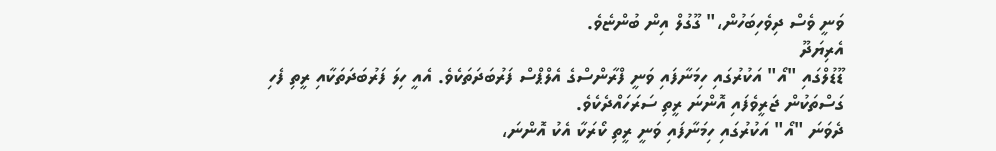ވަނީ ވެސް ދިވެހިބަހުން،" ގޫގުލް އިން ބުންޏެވެ.
އެރިޔަދޫ
ޑޫޑުލްގައި "އޯ" އަކުރުގައި ހިމަނާފައި ވަނީ ފްރާންސްގެ އެލްޕްސް ފަރުބަދަތަކެވެ. އެއީ ހިލަ ފަރުބަދަތަކާއި ރީތި ފެހި ގަސްތަކުން ޖަރީވެފައި އޮންނަ ރީތި ސަރަހައްދެކެވެ.
ދެވަނަ "އޯ" އަކުރުގައި ހިމަނާފައި ވަނީ ރީތި ކޯރަކާ އެކު އޮންނަ،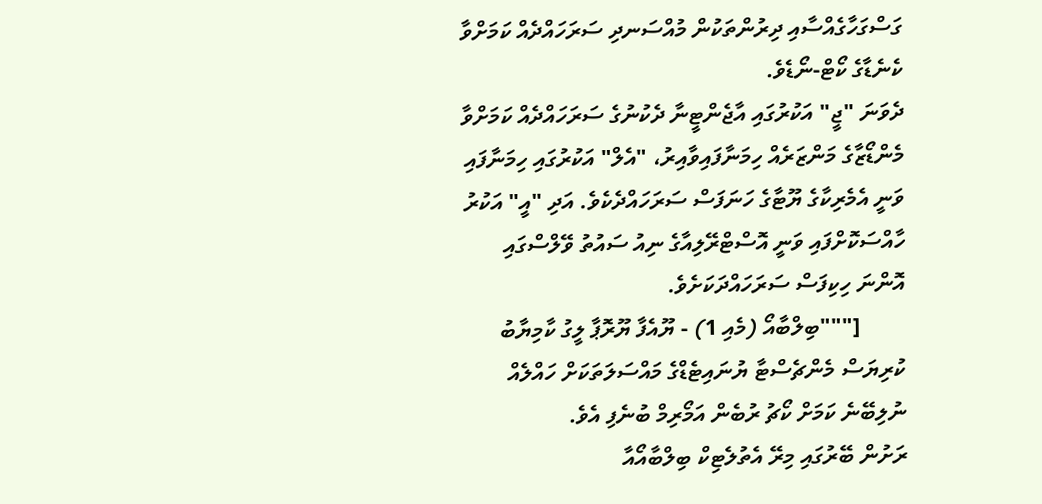ގަސްގަހާގެއްސާއި ދިރުންތަކުން މުއްސަނދި ސަރަހައްދެއް ކަމަށްވާ ކެނެޑާގެ ކޯޓް-ނޯޑެވެ.
ދެވަނަ "ޖީ" އަކުރުގައި އާޖެންޓީނާ ދެކުނުގެ ސަރަހައްދެއް ކަމަށްވާ މެންޑޯޒާގެ މަންޒަރެއް ހިމަނާފައިވާއިރު، "އެލް" އަކުރުގައި ހިމަނާފައި ވަނީ އެމެރިކާގެ ޔޫޓާގެ ހަނަފަސް ސަރަހައްދެކެވެ. އަދި "އީ" އަކުރު ހާއްސަކޮށްފައި ވަނީ އޮސްޓްރޭލިއާގެ ނިއު ސައުތު ވޭލްސްގައި އޮންނަ ހިކިފަސް ސަރަހައްދަކަށެވެ.
        ["""ބިލްބާއޯ (މެއި 1) - ޔޫއެފާ ޔޫރޮޕާ ލީގު ކާމިޔާބު ކުރިޔަސް މެންޗެސްޓާ ޔުނައިޓެޑްގެ މައްސަލަތަކަށް ހައްލެއް ނުލިބޭނެ ކަމަށް ކޯޗު ރުބެން އަމޯރިމް ބުނެފި އެވެ.
ރަށުން ބޭރުގައި މިރޭ އެތުލެޓިކް ބިލްބާއޯއާ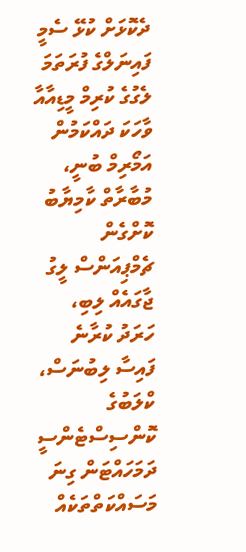ދެކޮޅަށް ކުޅޭ ސެމީ ފައިނަލްގެ ފުރަތަމަ ލެގުގެ ކުރިމް މީޑިއާއާ ވާހަކަ ދައްކަމުން އަމޯރިމް ބުނީ، މުބާރާތް ކާމިޔާބު ކޮށްގެން ޗެމްޕިއަންސް ލީގު ޖާގައެއް ލިބި، ހަރަދު ކުރާނެ ފައިސާ ލިބުނަސް، ކްލަބުގެ ކޮންސިސްޓެންސީ ދަމަހައްޓަން ގިނަ މަސައްކަތްތަކެއް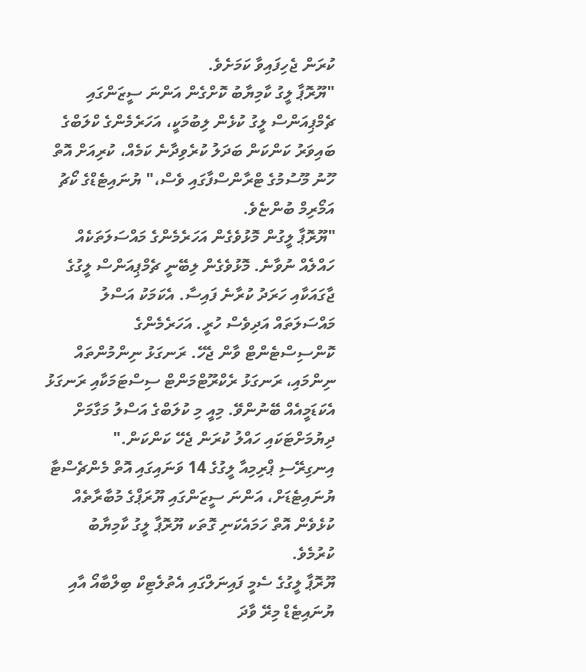ކުރަން ޖެހިފައިވާ ކަމަށެވެ.
"ޔޫރޮޕާ ލީގު ކާމިޔާބު ކޮށްގެން އަންނަ ސީޒަންގައި ޗެމްޕިއަންސް ލީގު ކުޅެން ލިބުމަކީ، އަހަރެމެންގެ ކްލަބްގެ ބައިވަރު ކަންކަން ބަދަލު ކުރެވިދާނެ ކަމެއް، ކުރިއަށް އޮތް ހޫނު މޫސުމުގެ ޓްރާންސްފާގައި ވެސް،" ޔުނައިޓެޑްގެ ކޯޗު އަމޯރިމް ބުންޏެވެ.
"ޔޫރޮޕާ ލީގުން މޮޅުވެގެން އަހަރެމެންގެ މައްސަލަތަކެއް ހައްލެއް ނުވާނެ. މޮޅުވެގެން ލިބޭނީ ޗެމްޕިއަންސް ލީގުގެ ޖާގައަކާއި ހަރަދު ކުރާނެ ފައިސާ. އެކަމަކު އަސްލު މައްސަލަތައް އަދިވެސް ހުރީ. އަހަރެމެންގެ ކޮންސިސްޓެންޓް ވާން ޖެހޭ. ރަނގަޅު ނިންމުންތައް ނިންމައި، ރަނގަޅު ރެކްރޫޓްމަންޓް ސިސްޓަމަކާއި ރަނގަޅު އެކަޑަމީއެއް ބޭނުންވޭ. މިއީ މި ކުލަބްގެ އަސްލު މަގާމަށް ދިޔުމަށްޓަކައި ހައްލު ކުރަން ޖެހޭ ކަންކަން."
އިނގިރޭސި ޕްރިމިއާ ލީގުގެ 14 ވަނައިގައި އޮތް މެންޗެސްޓާ ޔުނައިޓެޑަށް، އަންނަ ސީޒަންގައި ޔޫރަޕްގެ މުބާރާތެއް ކުޅެވެން އޮތް ހަމައެކަނި ގޮތަކ ޔޫރޮޕާ ލީގު ކާމިޔާބު ކުރުމެވެ.
ޔޫރޮޕާ ލީގުގެ ސެމީ ފައިނަލްގައި އެތުލެޓިކް ބިލްބާއޯ އާއި ޔުނައިޓެޑް މިރޭ ވާދަ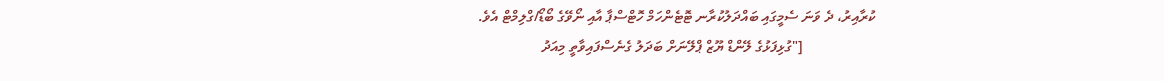ކުރާއިރު، ދެ ވަނަ ސެމީގައި ބައްދަލުކުރާނ ޓޮޓެންހަމް ހޮޓްސްޕާ އާއި ނޯވޭގެ ބޯޑޯ/ގްލިމްޓް އެވެ.
                    ["ގުޅިފަޅުގެ ލޭންޑް ޔޫޒް ޕްލޭނަށް ބަދަލު ގެނެސްފައިވާތީ މިއަދު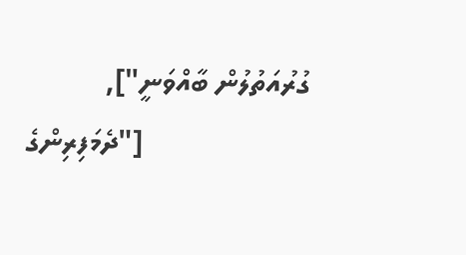ގުރުއަތުލުން ބާއްވަނީ"],
                    ["ދެމަފިރިންގެ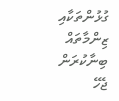ގުޅުންތަކާއި ޒިންމާތައް ބިނާކުރަން ޖެހޭ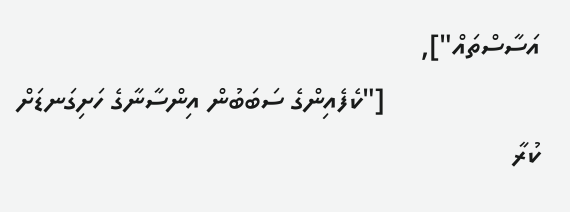އަސާސްތައް"],
                    ["ކެފެއިންގެ ސަބަބުން އިންސާނާގެ ހަށިގަނޑަށް ކުރާ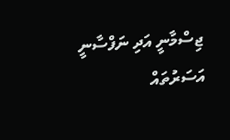ޖިސްމާނީ އަދި ނަފްސާނީ އަސަރުތައް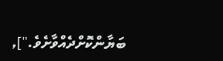ބަޔާންކޮށްދެއްވާށެވެ."],